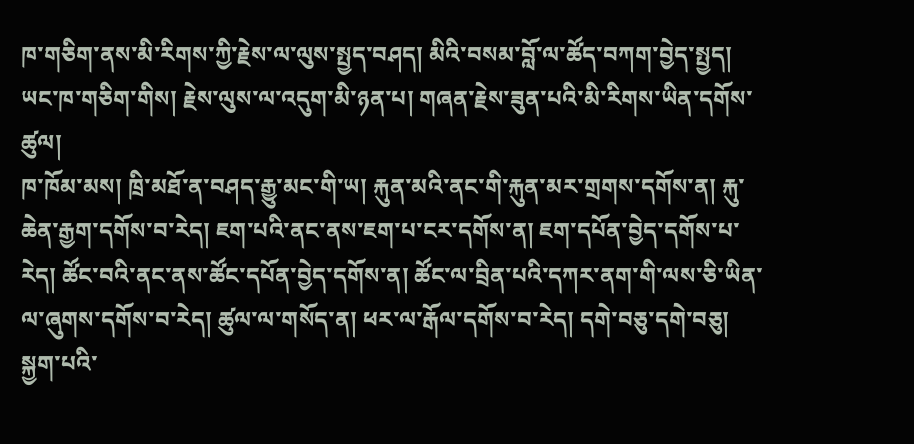ཁ་གཅིག་ནས་མི་རིགས་ཀྱི་རྗེས་ལ་ལུས་སྤྱད་བཤད། མིའི་བསམ་བློ་ལ་ཚོད་བཀག་བྱེད་སྤྱད། ཡང་ཁ་གཅིག་གིས། རྗེས་ལུས་ལ་འདུག་མི་ཉན་པ། གཞན་རྗེས་ཟུན་པའི་མི་རིགས་ཡིན་དགོས་ཚུལ།
ཁ་ཁོམ་མས། ཁྲི་མཐོ་ན་བཤད་རྒྱུ་མང་གི་ཡ། རྐུན་མའི་ནང་གི་རྐུན་མར་གྲགས་དགོས་ན། རྐུ་ཆེན་རྒྱག་དགོས་བ་རེད། ཇག་པའི་ནང་ནས་ཇག་པ་ངར་དགོས་ན། ཇག་དཔོན་བྱེད་དགོས་པ་རེད། ཚོང་བའི་ནང་ནས་ཚོང་དཔོན་བྱེད་དགོས་ན། ཚོང་ལ་བྲིན་པའི་དཀར་ནག་གི་ལས་ཅི་ཡིན་ལ་ཞུགས་དགོས་བ་རེད། ཚུལ་ལ་གསོད་ན། ཕར་ལ་རྒོལ་དགོས་བ་རེད། དགེ་བཅུ་དགེ་བཅུ། སྐྱག་པའི་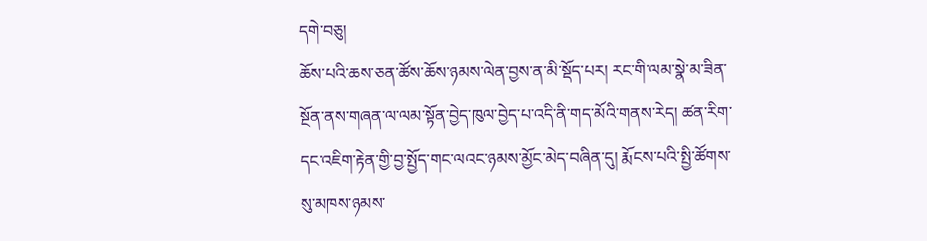དགེ་བཅུ།
ཆོས་པའི་ཆས་ཅན་ཚོས་ཆོས་ཉམས་ལེན་བྱས་ན་མི་སྡོད་པར། རང་གི་ལམ་སྣེ་མ་ཟིན་སྔོན་ནས་གཞན་ལ་ལམ་སྟོན་བྱེད་ཁུལ་བྱེད་པ་འདི་ནི་གད་མོའི་གནས་རེད། ཚན་རིག་དང་འཇིག་རྟེན་གྱི་བྱ་སྤྱོད་གང་ལའང་ཉམས་མྱོང་མེད་བཞིན་དུ། རྨོངས་པའི་སྤྱི་ཚོགས་སུ་མཁས་ཉམས་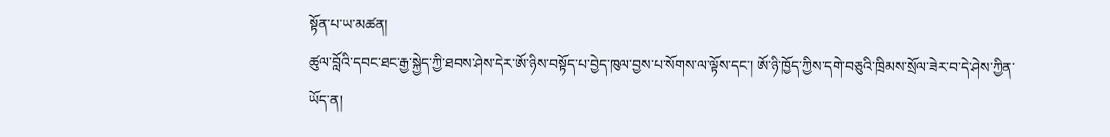སྟོན་པ་ཡ་མཚན།
ཚུལ་བློའི་དབང་ཐང་རྒྱ་སྐྱེད་ཀྱི་ཐབས་ཤེས་དེར་ཨོ་ཉིས་བསྟོད་པ་བྱེད་ཁུལ་བྱས་པ་སོགས་ལ་ལྟོས་དང་། ཨོ་ཉི་ཁྱོད་ཀྱིས་དགེ་བཅུའི་ཁྲིམས་སྲོལ་ཟེར་བ་དེ་ཤེས་ཀྱིན་ཡོད་ན།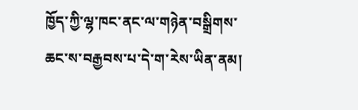ཁྱོད་ཀྱི་ལྷ་ཁང་ནང་ལ་གཉེན་བསྒྲིགས་ཆང་ས་བརྒྱབས་པ་དེ་ག་རེས་ཡིན་ནམ།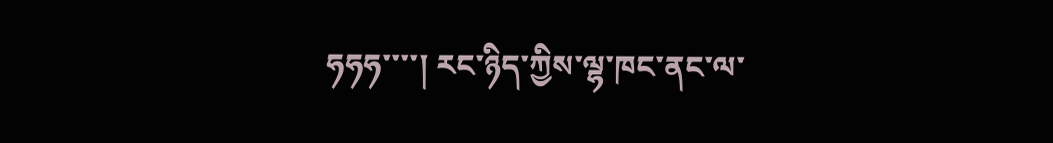ཧཧཧ་་་་། རང་ཉིད་ཀྱིས་ལྷ་ཁང་ནང་ལ་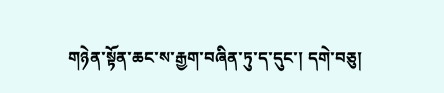གཉེན་སྟོན་ཆང་ས་རྒྱག་བཞིན་ཏུ་ད་དུང་། དགེ་བཅུ།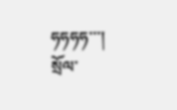ཧཧཧཧ་་་།
སྲོལ་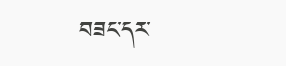བཟང་དར་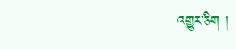འགྱུར་ཅིག །